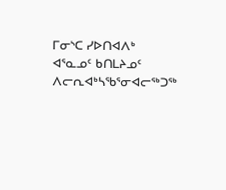ᒥᓂᔅᑕ ᓯᐅᑎᐊᐱᒃ ᐊᕐᓇᓄᑦ ᑲᑎᒪᔨᓄᑦ ᐱᓕᕆᐊᒃᓴᖃᕐᓂᐊᓕᖅᑐᖅ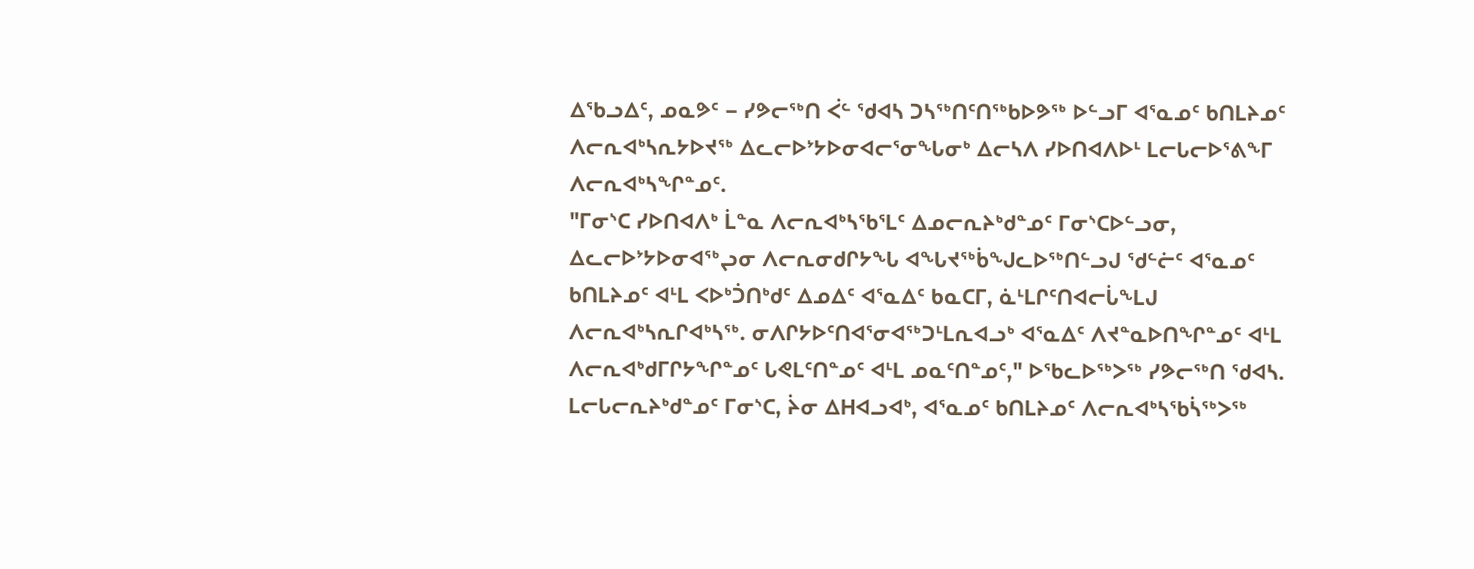ᐃᖃᓗᐃᑦ, ᓄᓇᕗᑦ − ᓯᕗᓕᖅᑎ ᐹᓪ ᖁᐊᓴ ᑐᓴᖅᑎᑦᑎᖅᑲᐅᕗᖅ ᐅᓪᓗᒥ ᐊᕐᓇᓄᑦ ᑲᑎᒪᔨᓄᑦ ᐱᓕᕆᐊᒃᓴᕆᔭᐅᔪᖅ ᐃᓚᓕᐅᔾᔭᐅᓂᐊᓕᕐᓂᖓᓂᒃ ᐃᓕᓴᐱ ᓯᐅᑎᐊᐱᐅᒻ ᒪᓕᒐᓕᐅᕐᕕᖕᒥ ᐱᓕᕆᐊᒃᓴᖏᓐᓄᑦ.
"ᒥᓂᔅᑕ ᓯᐅᑎᐊᐱᒃ ᒫᓐᓇ ᐱᓕᕆᐊᒃᓴᖃᕐᒪᑦ ᐃᓄᓕᕆᔨᒃᑯᓐᓄᑦ ᒥᓂᔅᑕᐅᓪᓗᓂ, ᐃᓚᓕᐅᔾᔭᐅᓂᐊᖅᖢᓂ ᐱᓕᕆᓂᑯᒋᔭᖓ ᐊᖓᔪᖅᑳᖑᓚᐅᖅᑎᓪᓗᒍ ᖁᓪᓖᑦ ᐊᕐᓇᓄᑦ ᑲᑎᒪᔨᓄᑦ ᐊᒻᒪ ᐸᐅᒃᑑᑎᒃᑯᑦ ᐃᓄᐃᑦ ᐊᕐᓇᐃᑦ ᑲᓇᑕᒥ, ᓈᒻᒪᒋᑦᑎᐊᓕᒑᖕᒪᒍ ᐱᓕᕆᐊᒃᓴᕆᒋᐊᒃᓴᖅ. ᓂᐱᒋᔭᐅᑦᑎᐊᕐᓂᐊᖅᑐᒻᒪᕆᐊᓗᒃ ᐊᕐᓇᐃᑦ ᐱᔪᓐᓇᐅᑎᖏᓐᓄᑦ ᐊᒻᒪ ᐱᓕᕆᐊᒃᑯᒥᒋᔭᖏᓐᓄᑦ ᒐᕙᒪᑦᑎᓐᓄᑦ ᐊᒻᒪ ᓄᓇᑦᑎᓐᓄᑦ," ᐅᖃᓚᐅᖅᐳᖅ ᓯᕗᓕᖅᑎ ᖁᐊᓴ.
ᒪᓕᒐᓕᕆᔨᒃᑯᓐᓄᑦ ᒥᓂᔅᑕ, ᔩᓂ ᐃᕼᐊᓗᐊᒃ, ᐊᕐᓇᓄᑦ ᑲᑎᒪᔨᓄᑦ ᐱᓕᕆᐊᒃᓴᖃᓵᖅᐳᖅ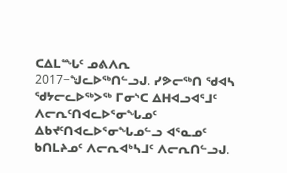ᑕᐃᒪᙵᑦ ᓄᕕᐱᕆ 2017−ᖑᓚᐅᖅᑎᓪᓗᒍ. ᓯᕗᓕᖅᑎ ᖁᐊᓴ ᖁᔭᓕᓚᐅᖅᐳᖅ ᒥᓂᔅᑕ ᐃᕼᐊᓗᐊᕐᒧᑦ ᐱᓕᕆᑦᑎᐊᓚᐅᕐᓂᖓᓄᑦ ᐃᑲᔪᑦᑎᐊᓚᐅᕐᓂᖓᓄᓪᓗ ᐊᕐᓇᓄᑦ ᑲᑎᒪᔨᓄᑦ ᐱᓕᕆᐊᒃᓴᒧᑦ ᐱᓕᕆᑎᓪᓗᒍ.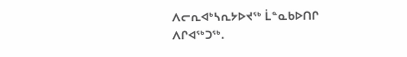ᐱᓕᕆᐊᒃᓴᕆᔭᐅᔪᖅ ᒫᓐᓇᑲᐅᑎᒋ ᐱᒋᐊᖅᑐᖅ.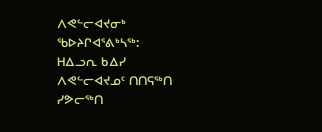ᐱᕙᓪᓕᐊᔪᓂᒃ ᖃᐅᔨᒋᐊᕐᕕᒃᓴᖅ:
ᕼᐃᓗᕆ ᑲᐃᓯ
ᐱᕙᓪᓕᐊᔪᓄᑦ ᑎᑎᕋᖅᑎ
ᓯᕗᓕᖅᑎ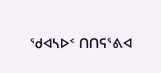ᖁᐊᓴᐅᑉ ᑎᑎᕋᕐᕕᐊ